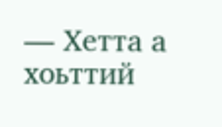— Хетта а хоьттий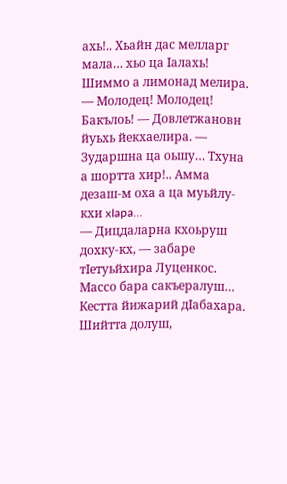ахь!.. Хьайн дас мелларг мала… хьо ца Iалахь!
Шиммо а лимонад мелира.
— Молодец! Молодец! Бакълоь! — Довлетжановн йуьхь йекхаелира. — Зударшна ца оьшу… Тхуна а шортта хир!.. Амма дезаш-м оха а ца муьйлу-кхи xIapa…
— Дицдаларна кхоьруш дохку-кх, — забаре тIетуьйхира Луценкос.
Массо бара сакъералуш…
Кестта йижарий дIабахара.
Шийтта долуш,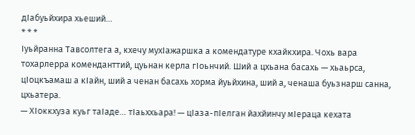дIабуьйхира хьеший…
* * *
Iуьйранна Тавсолтега а, кхечу мухIажаршка а комендатуре кхайкхира. Чохь вара тохарлерра коменданттий, цуьнан керла гIоьнчий. Ший а цхьана басахь — хьаьрса, цIоцкъамаш а кIайн, ший а ченан басахь хорма йуьйхина, ший а, ченаша буьзнарш санна, цхьатера.
— ХIоккхуза куьг таIаде… тIаьххьара! — цIаза-пIелган йахйинчу мIераца кехата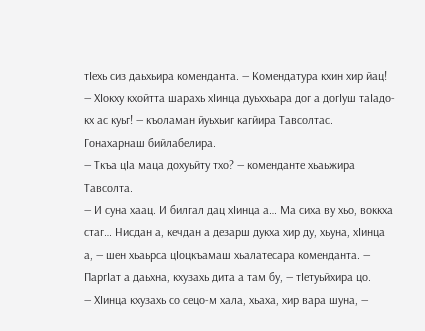тIехь сиз даьхьира коменданта. — Комендатура кхин хир йац!
— ХIокху кхойтта шарахь хIинца дуьххьара дог а догIуш таIадо-кх ас куьг! — къоламан йуьхьиг кагйира Тавсолтас.
Гонахарнаш бийлабелира.
— Ткъа цIа маца дохуьйту тхо? — коменданте хьаьжира Тавсолта.
— И суна хаац. И билгал дац хIинца а… Ма сиха ву хьо, воккха стаг… Нисдан а, кечдан а дезарш дукха хир ду, хьуна, хIинца а, — шен хьаьрса цIоцкъамаш хьалатесара коменданта. — ПаргIат а даьхна, кхузахь дита а там бу, — тIетуьйхира цо.
— ХIинца кхузахь со сецо-м хала, хьаха, хир вара шуна, —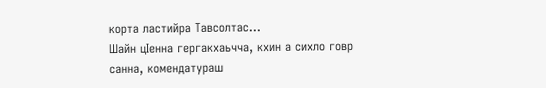корта ластийра Тавсолтас…
Шайн цIенна гергакхаьчча, кхин а сихло говр санна, комендатураш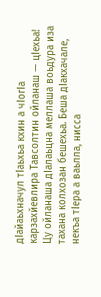дIайаьхначул тIаьхьа кхин а чIогIа карзахйевлира Тавсолтин ойланаш — цIехьа! Цу ойланаша дIалаьцна меллаша воьдура иза тахана колхозан бешехьа. Беша дIакхачале, некъа тIера а ваьлла, нисса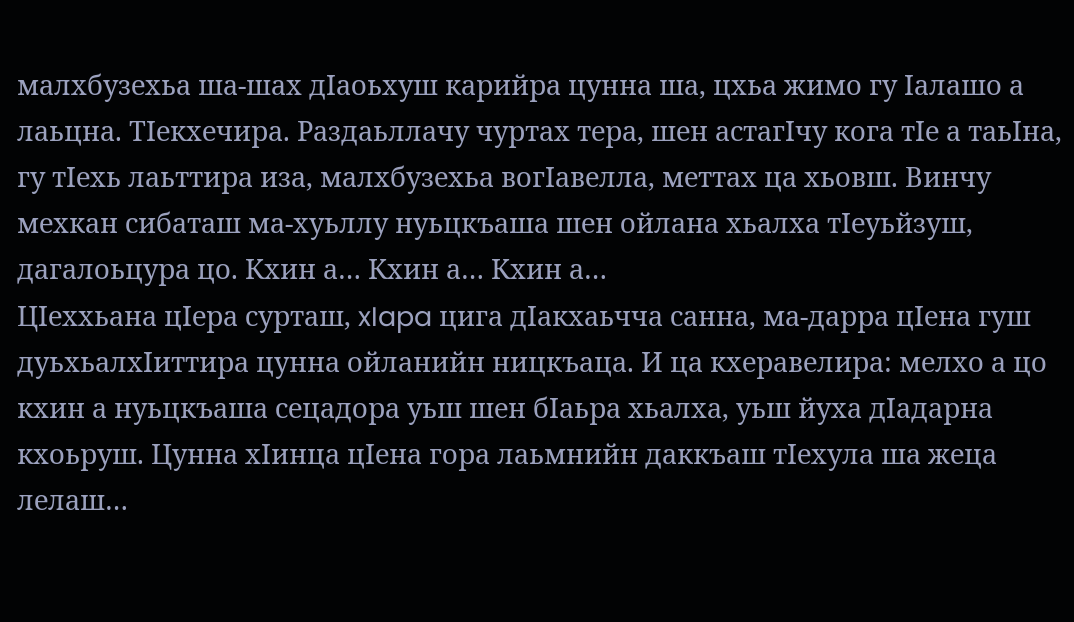малхбузехьа ша-шах дIаоьхуш карийра цунна ша, цхьа жимо гу Iалашо а лаьцна. ТIекхечира. Раздаьллачу чуртах тера, шен астагIчу кога тIе а таьIна, гу тIехь лаьттира иза, малхбузехьа вогIавелла, меттах ца хьовш. Винчу мехкан сибаташ ма-хуьллу нуьцкъаша шен ойлана хьалха тIеуьйзуш, дагалоьцура цо. Кхин а… Кхин а… Кхин а…
ЦIеххьана цIера сурташ, xIapa цига дIакхаьчча санна, ма-дарра цIена гуш дуьхьалхIиттира цунна ойланийн ницкъаца. И ца кхеравелира: мелхо а цо кхин а нуьцкъаша сецадора уьш шен бIаьра хьалха, уьш йуха дIадарна кхоьруш. Цунна хIинца цIена гора лаьмнийн даккъаш тIехула ша жеца лелаш…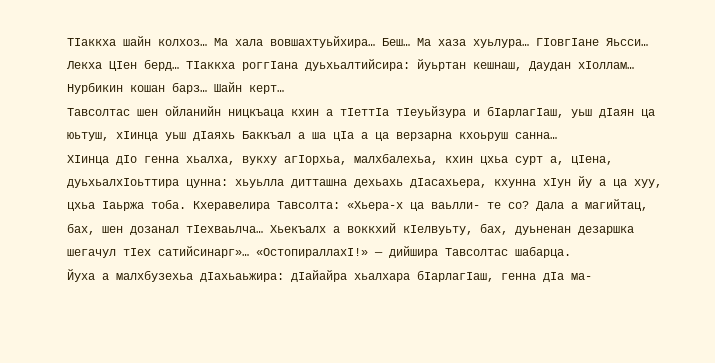ТIаккха шайн колхоз… Ма хала вовшахтуьйхира… Беш… Ма хаза хуьлура… ГIовгIане Яьсси… Лекха ЦIен берд… ТIаккха роггIана дуьхьалтийсира: йуьртан кешнаш, Даудан хIоллам… Нурбикин кошан барз… Шайн керт…
Тавсолтас шен ойланийн ницкъаца кхин а тIеттIа тIеуьйзура и бIарлагIаш, уьш дIаян ца юьтуш, хIинца уьш дIаяхь Баккъал а ша цIа а ца верзарна кхоьруш санна…
ХIинца дIо генна хьалха, вукху агIорхьа, малхбалехьа, кхин цхьа сурт а, цIена, дуьхьалхIоьттира цунна: хьуьлла дитташна дехьахь дIасахьера, кхунна хIун йу а ца хуу, цхьа Iаьржа тоба. Кхеравелира Тавсолта: «Хьера-х ца ваьлли- те со? Дала а магийтац, бах, шен дозанал тIехваьлча… Хьекъалх а воккхий кIелвуьту, бах, дуьненан дезаршка шегачул тIех сатийсинарг»… «ОстопираллахI!» — дийшира Тавсолтас шабарца.
Йуха а малхбузехьа дIахьаьжира: дIайайра хьалхара бIарлагIаш, генна дIа ма-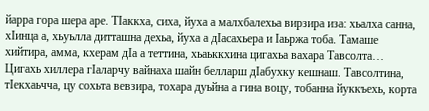йарра гора шера аре. ТIаккха, сиха, йуха а малхбалехьа вирзира иза: хьалха санна, хIинца а, хьуьлла дитташна дехьа, йуха а дIасахьера и Iаьржа тоба. Тамаше хийтира, амма, кхерам дIа а теттина, хьаьккхина цигахьа вахара Тавсолта…
Цигахь хиллера гIаларчу вайнаха шайн белларш дIабухку кешнаш. Тавсолтина, тIекхаьчча, цу сохьта вевзира, тохара дуьйна а гина воцу, тобанна йуккъехь, корта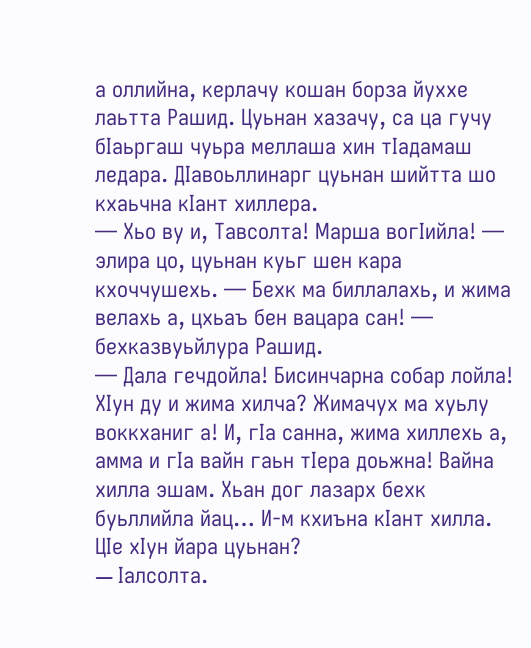а оллийна, керлачу кошан борза йуххе лаьтта Рашид. Цуьнан хазачу, са ца гучу бIаьргаш чуьра меллаша хин тIадамаш ледара. ДIавоьллинарг цуьнан шийтта шо кхаьчна кIант хиллера.
— Хьо ву и, Тавсолта! Марша вогIийла! — элира цо, цуьнан куьг шен кара кхоччушехь. — Бехк ма биллалахь, и жима велахь а, цхьаъ бен вацара сан! — бехказвуьйлура Рашид.
— Дала гечдойла! Бисинчарна собар лойла! ХIун ду и жима хилча? Жимачух ма хуьлу воккханиг а! И, гIа санна, жима хиллехь а, амма и гIа вайн гаьн тIера доьжна! Вайна хилла эшам. Хьан дог лазарх бехк буьллийла йац… И-м кхиъна кIант хилла. ЦIе хIун йара цуьнан?
— Iалсолта.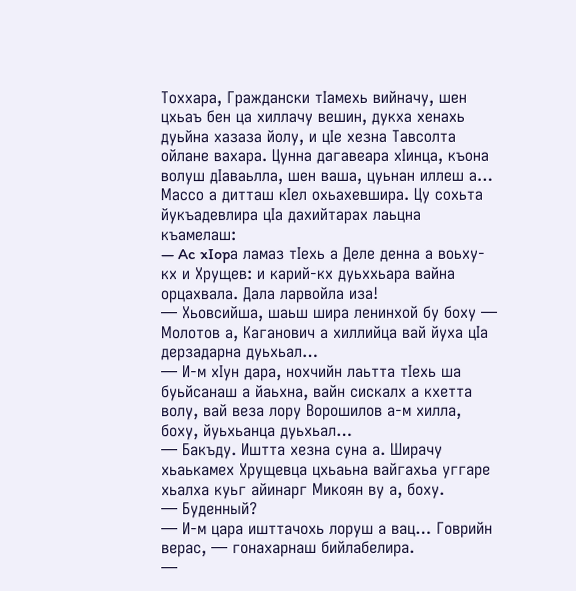Тоххара, Граждански тIамехь вийначу, шен цхьаъ бен ца хиллачу вешин, дукха хенахь дуьйна хазаза йолу, и цIе хезна Тавсолта ойлане вахара. Цунна дагавеара хIинца, къона волуш дIаваьлла, шен ваша, цуьнан иллеш а…
Массо а дитташ кIел охьахевшира. Цу сохьта йукъадевлира цIа дахийтарах лаьцна къамелаш:
— Ac xIopа ламаз тIехь а Деле денна а воьху-кх и Хрущев: и карий-кх дуьххьара вайна орцахвала. Дала ларвойла иза!
— Хьовсийша, шаьш шира ленинхой бу боху — Молотов а, Каганович а хиллийца вай йуха цIа дерзадарна дуьхьал…
— И-м хIун дара, нохчийн лаьтта тIехь ша буьйсанаш а йаьхна, вайн сискалх а кхетта волу, вай веза лору Ворошилов а-м хилла, боху, йуьхьанца дуьхьал…
— Бакъду. Иштта хезна суна а. Ширачу хьаькамех Хрущевца цхьаьна вайгахьа уггаре хьалха куьг айинарг Микоян ву а, боху.
— Буденный?
— И-м цара ишттачохь лоруш а вац… Говрийн верас, — гонахарнаш бийлабелира.
—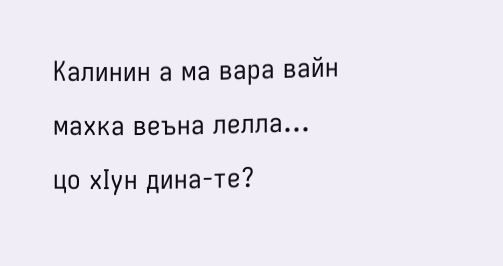Калинин а ма вара вайн махка веъна лелла… цо хIун дина-те?